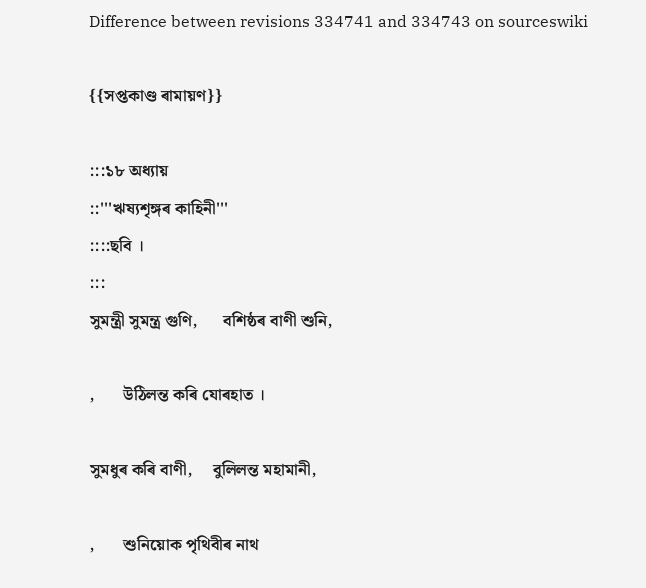Difference between revisions 334741 and 334743 on sourceswiki

{{সপ্তকাণ্ড ৰামায়ণ}}

:::১৮ অধ্যায়
::'''ঋষ্যশৃঙ্গৰ কাহিনী'''
::::ছবি ।
:::
সুমন্ত্ৰী সুমন্ত্ৰ গুণি,      বশিষ্ঠৰ বাণী শুনি,

,       উঠিলন্ত কৰি যোৰহাত ।

সুমধুৰ কৰি বাণী,     বুলিলন্ত মহামানী,

,       শুনিয়োক পৃথিবীৰ নাথ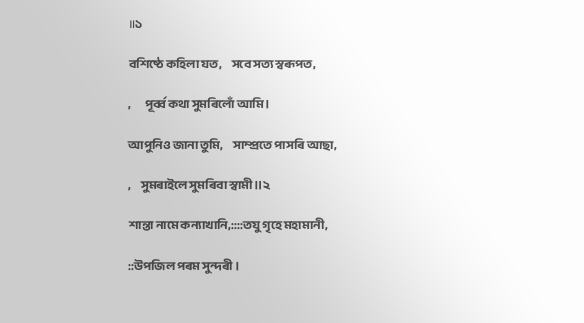॥১

বশিষ্ঠে কহিলা যত,     সবে সত্য স্বৰূপত,

,       পূৰ্ব্ব কথা সুমৰিলোঁ আমি ।

আপুনিও জানা তুমি,     সাম্প্ৰতে পাসৰি আছা,

,     সুমৰাইলে সুমৰিবা স্বামী ॥২

শান্তা নামে কন্যাখানি,::::তযু গৃহে মহামানী,

::উপজিল পৰম সুন্দৰী ।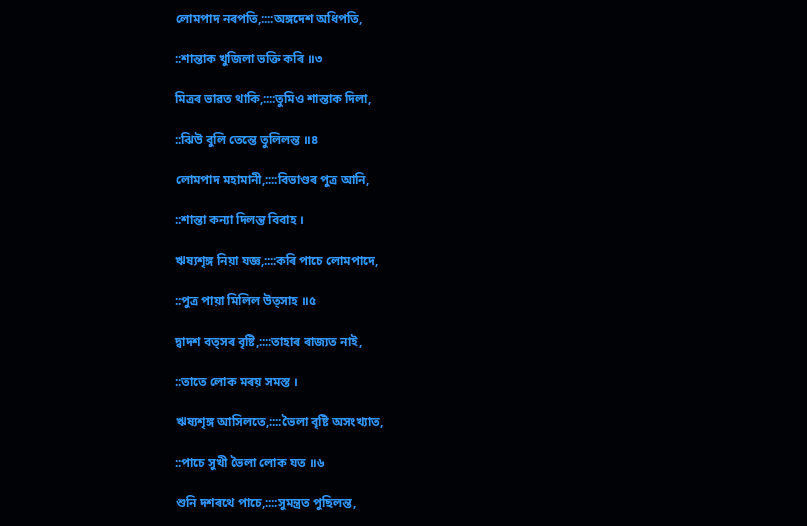লোমপাদ নৰপতি,::::অঙ্গদেশ অধিপতি,

::শান্তাক খুজিলা ভক্তি কৰি ॥৩

মিত্ৰৰ ভাৱত থাকি,::::তুমিও শান্তাক দিলা,

::ঝিউ বুলি তেন্তে তুলিলন্ত ॥৪

লোমপাদ মহামানী,::::বিভাণ্ডৰ পুত্ৰ আনি,

::শান্তা কন্যা দিলন্ত বিবাহ ।

ঋষ্যশৃঙ্গ নিয়া যজ্ঞ,::::কৰি পাচে লোমপাদে,

::পুত্ৰ পায়া মিলিল উত্সাহ ॥৫

দ্বাদশ বত্সৰ বৃষ্টি,::::তাহাৰ ৰাজ্যত নাই,

::তাতে লোক মৰয় সমস্ত ।

ঋষ্যশৃঙ্গ আসিলতে,::::ভৈলা বৃষ্টি অসংখ্যাত,

::পাচে সুখী ভৈলা লোক যত ॥৬

শুনি দশৰথে পাচে,::::সুমন্ত্ৰত পুছিলন্ত,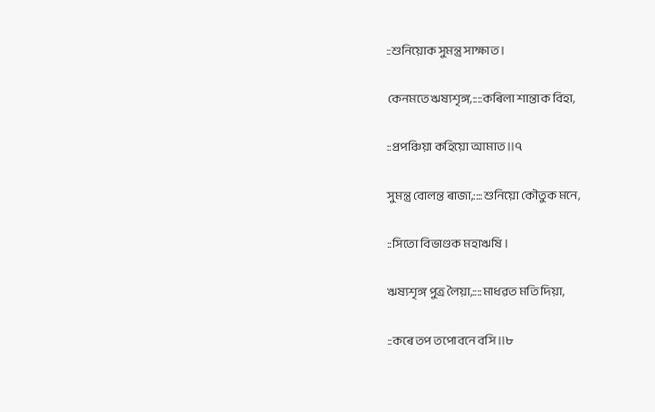::শুনিয়োক সুমন্ত্ৰ সাক্ষাত ।

কেনমতে ঋষ্যশৃঙ্গ,::::কৰিলা শান্তাক বিহা,

::প্ৰপঞ্চিয়া কহিয়ো আমাত ॥৭

সুমন্ত্ৰ বোলন্ত ৰাজা,::::শুনিয়ো কৌতুক মনে,

::সিতো বিভাণ্ডক মহাঋষি ।

ঋষ্যশৃঙ্গ পুত্ৰ লৈয়া,::::মাধৱত মতি দিয়া,

::কৰে তপ তপোবনে বসি ॥৮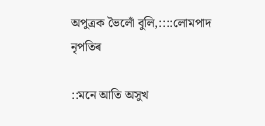অপুত্ৰক ভৈলোঁ বুলি,::::লোমপাদ নৃপতিৰ

::মনে আতি অসুখ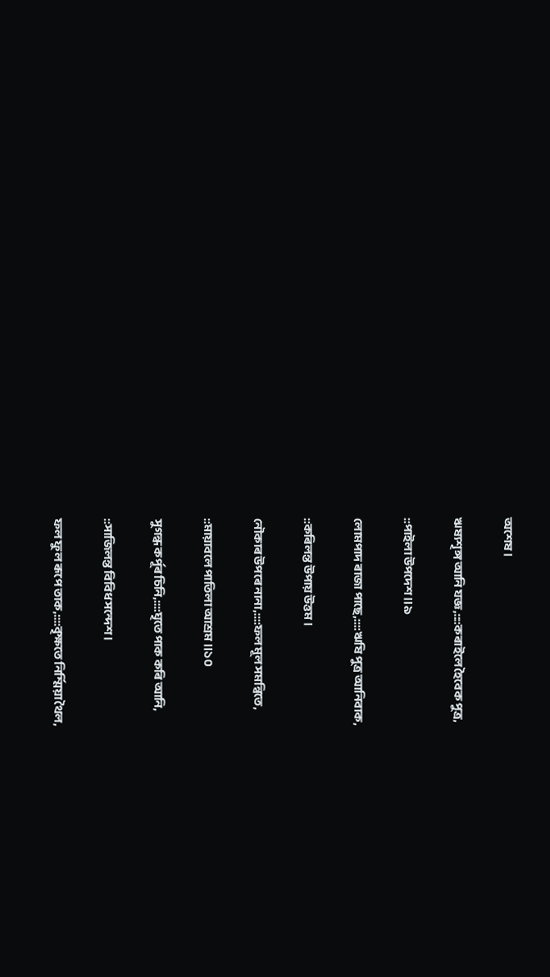অশেষ ।

ঋষ্যশৃঙ্গ আনি যজ্ঞ,::::কৰাইলে হৈবেক পুত্ৰ,

::পাইলা উপদেশ ॥৯

লোমপাদ ৰাজা পাছে,::::ঋষি পুত্ৰ আনিবাক,

::কৰিলন্ত উপায় উত্তম ।

নৌকাৰ উপৰে নানা,::::ফল মূল সমন্বিতে,

::মায়াবলে পাতিলা আশ্ৰম ॥১০

সুগন্ধ কৰ্পূৰ চিনি,::::ঘৃতে পাক কৰি আনি,

::সাজিলন্ত বিবিধ সন্দেশ ।

ফল ফুল ৰূপে তাক,::::বৃক্ষতে নিৰ্ম্মিয়া থৈল,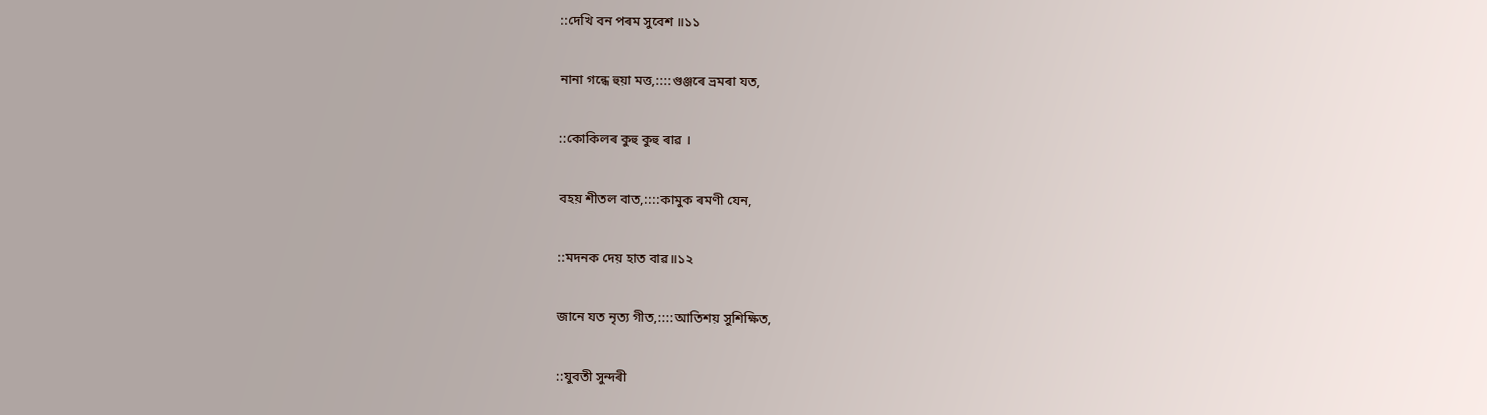::দেখি বন পৰম সুবেশ ॥১১

নানা গন্ধে হুয়া মত্ত,::::গুঞ্জৰে ভ্ৰমৰা যত,

::কোকিলৰ কুহু কুহু ৰাৱ ।

বহয় শীতল বাত,::::কামুক ৰমণী যেন,

::মদনক দেয় হাত বাৱ॥১২

জানে যত নৃত্য গীত,::::আতিশয় সুশিক্ষিত,

::যুবতী সুন্দৰী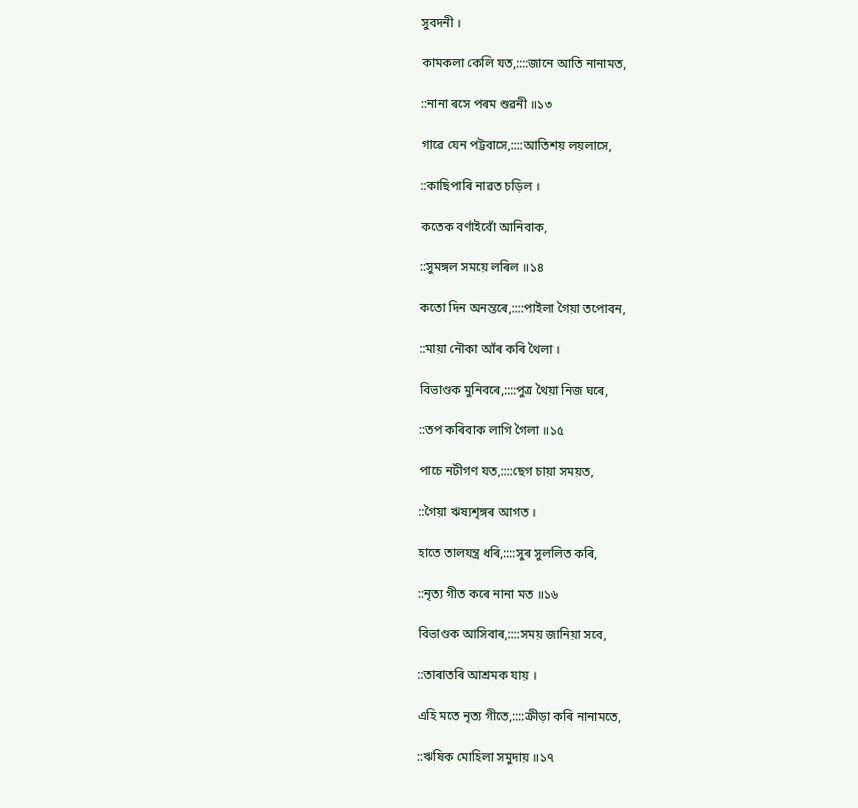সুবদনী ।

কামকলা কেলি যত,::::জানে আতি নানামত,

::নানা ৰসে পৰম শুৱনী ॥১৩

গাৱে যেন পট্টবাসে,::::আতিশয় লয়লাসে,

::কাছিপাৰি নাৱত চড়িল ।

কতেক বৰ্ণাইবোঁ আনিবাক,

::সুমঙ্গল সময়ে লৰিল ॥১৪

কতো দিন অনন্তৰে,::::পাইলা গৈয়া তপোবন,

::মায়া নৌকা আঁৰ কৰি থৈলা ।

বিভাণ্ডক মুনিবৰে,::::পুত্ৰ থৈয়া নিজ ঘৰে,

::তপ কৰিবাক লাগি গৈলা ॥১৫

পাচে নটীগণ যত,::::ছেগ চায়া সময়ত,

::গৈয়া ঋষ্যশৃঙ্গৰ আগত ।

হাতে তালযন্ত্ৰ ধৰি,::::সুৰ সুললিত কৰি,

::নৃত্য গীত কৰে নানা মত ॥১৬

বিভাণ্ডক আসিবাৰ,::::সময় জানিয়া সবে,

::তাৰাতৰি আশ্ৰমক যায় ।

এহি মতে নৃত্য গীতে,::::ক্ৰীড়া কৰি নানামতে,

::ঋষিক মোহিলা সমুদায় ॥১৭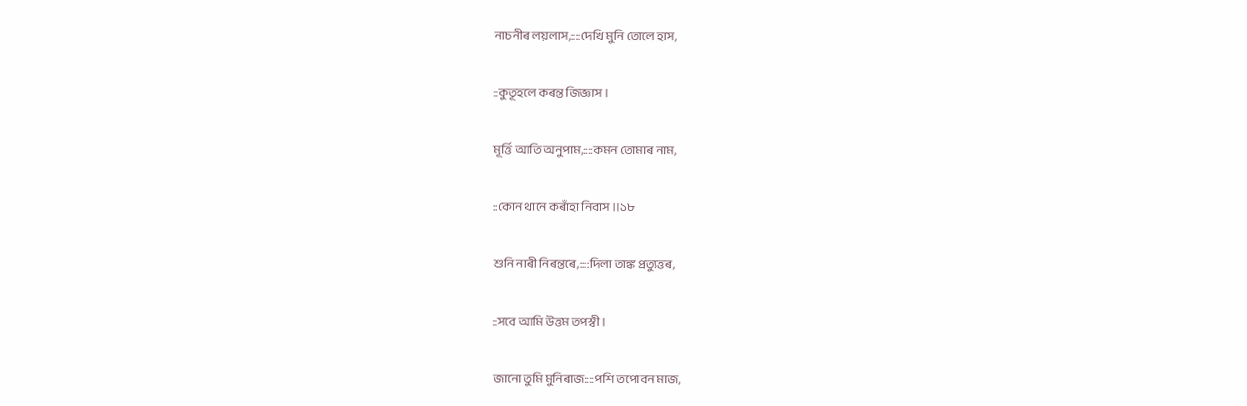নাচনীৰ লয়লাস,::::দেখি মুনি তোলে হাস,

::কুতূহলে কৰন্ত জিজ্ঞাস ।

মূৰ্ত্তি আতি অনুপাম,::::কমন তোমাৰ নাম,

::কোন থানে কৰাঁহা নিবাস ॥১৮

শুনি নাৰী নিৰন্তৰে,::::দিলা তাঙ্ক প্ৰত্যুত্তৰ,

::সবে আমি উত্তম তপস্বী ।

জানো তুমি মুনিৰাজ::::পশি তপোবন মাজ,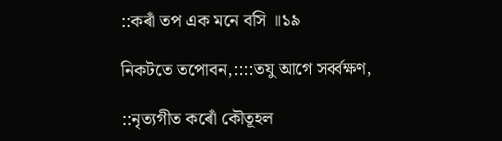::কৰাঁ তপ এক মনে বসি ॥১৯

নিকটতে তপোবন,::::তযু আগে সৰ্ব্বক্ষণ,

::নৃত্যগীত কৰোঁ কৌতূহল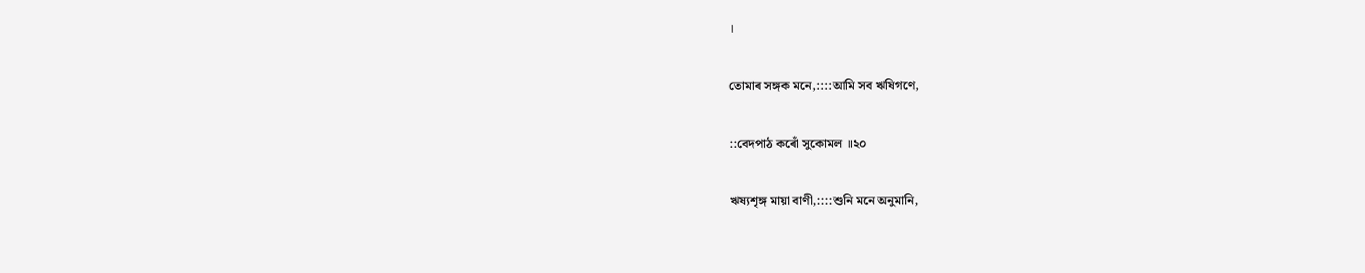।

তোমাৰ সঙ্গক মনে,::::আমি সব ঋষিগণে,

::বেদপাঠ কৰোঁ সুকোমল ॥২০

ঋষ্যশৃঙ্গ মায়া বাণী,::::শুনি মনে অনুমানি,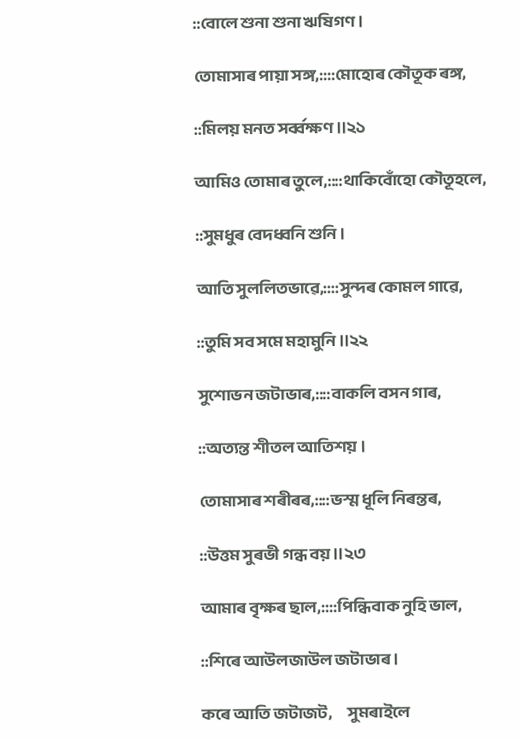::বোলে শুনা শুনা ঋষিগণ ।

তোমাসাৰ পায়া সঙ্গ,::::মোহোৰ কৌতূক ৰঙ্গ,

::মিলয় মনত সৰ্ব্বক্ষণ ॥২১

আমিও তোমাৰ তুলে,::::থাকিবোঁহো কৌতূহলে,

::সুমধুৰ বেদধ্বনি শুনি ।

আতি সুললিতভাৱে,::::সুন্দৰ কোমল গাৱে,

::তুমি সব সমে মহামুনি ॥২২

সুশোভন জটাভাৰ,::::বাকলি বসন গাৰ,

::অত্যন্ত শীতল আতিশয় ।

তোমাসাৰ শৰীৰৰ,::::ভস্ম ধূলি নিৰন্তৰ,

::উত্তম সুৰভী গন্ধ বয় ॥২৩

আমাৰ বৃক্ষৰ ছাল,::::পিন্ধিবাক নুহি ভাল,

::শিৰে আউলজাউল জটাভাৰ ।

কৰে আতি জটাজট,      সুমৰাইলে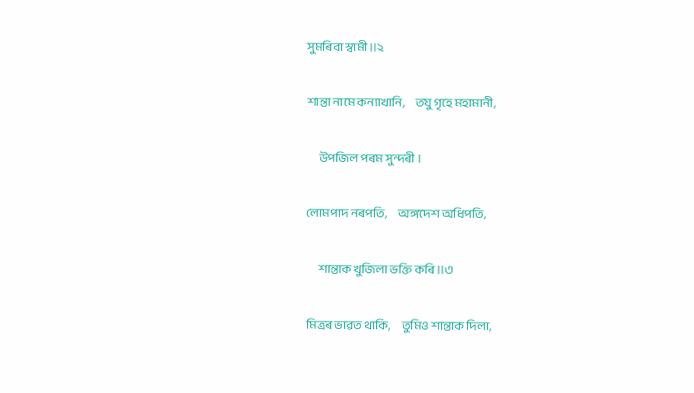সুমৰিবা স্বামী ॥২

শান্তা নামে কন্যাখানি,     তযু গৃহে মহামানী,

      উপজিল পৰম সুন্দৰী ।

লোমপাদ নৰপতি,     অঙ্গদেশ অধিপতি,

      শান্তাক খুজিলা ভক্তি কৰি ॥৩

মিত্ৰৰ ভাৱত থাকি,     তুমিও শান্তাক দিলা,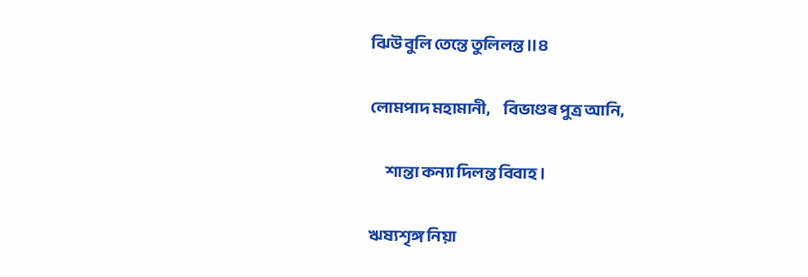ঝিউ বুলি তেন্তে তুলিলন্ত ॥৪

লোমপাদ মহামানী,     বিভাণ্ডৰ পুত্ৰ আনি,

      শান্তা কন্যা দিলন্ত বিবাহ ।

ঋষ্যশৃঙ্গ নিয়া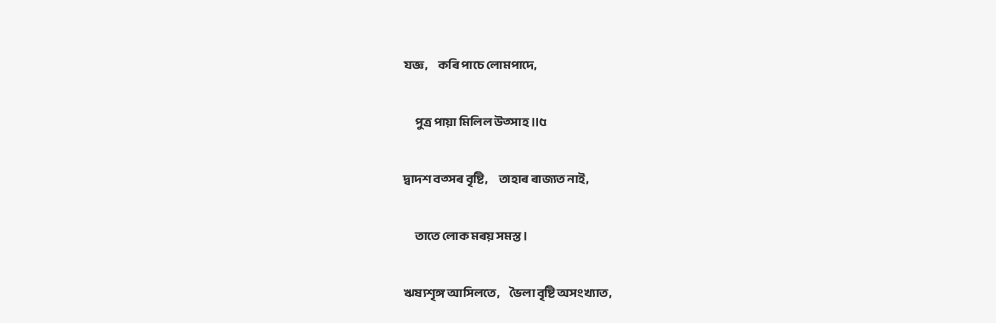যজ্ঞ,     কৰি পাচে লোমপাদে,

      পুত্ৰ পায়া মিলিল উত্সাহ ॥৫

দ্বাদশ বত্সৰ বৃষ্টি,     তাহাৰ ৰাজ্যত নাই,

      তাতে লোক মৰয় সমস্ত ।

ঋষ্যশৃঙ্গ আসিলতে,     ভৈলা বৃষ্টি অসংখ্যাত,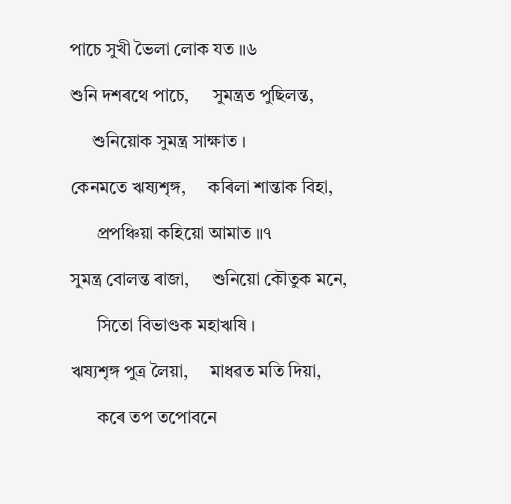পাচে সুখী ভৈলা লোক যত ॥৬

শুনি দশৰথে পাচে,     সুমন্ত্ৰত পুছিলন্ত,

     শুনিয়োক সুমন্ত্ৰ সাক্ষাত ।

কেনমতে ঋষ্যশৃঙ্গ,     কৰিলা শান্তাক বিহা,

      প্ৰপঞ্চিয়া কহিয়ো আমাত ॥৭

সুমন্ত্ৰ বোলন্ত ৰাজা,     শুনিয়ো কৌতুক মনে,

      সিতো বিভাণ্ডক মহাঋষি ।

ঋষ্যশৃঙ্গ পুত্ৰ লৈয়া,     মাধৱত মতি দিয়া,

      কৰে তপ তপোবনে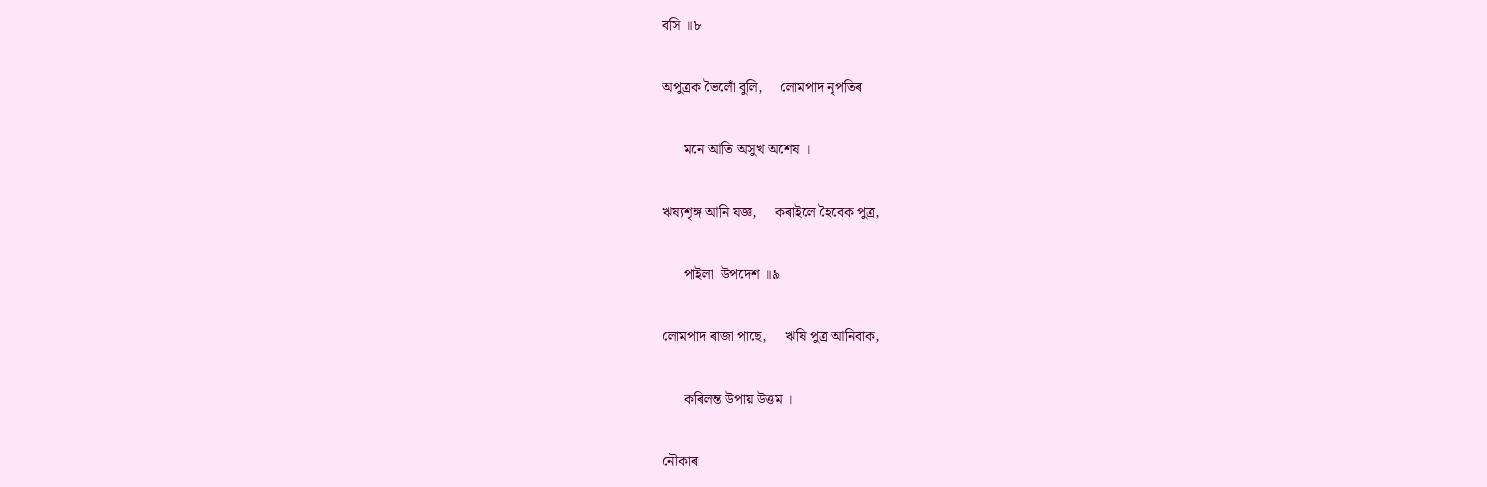বসি ॥৮

অপুত্ৰক ভৈলোঁ বুলি,     লোমপাদ নৃপতিৰ

      মনে আতি অসুখ অশেষ ।

ঋষ্যশৃঙ্গ আনি যজ্ঞ,     কৰাইলে হৈবেক পুত্ৰ,

      পাইলা  উপদেশ ॥৯

লোমপাদ ৰাজা পাছে,     ঋষি পুত্ৰ আনিবাক,

      কৰিলন্ত উপায় উত্তম ।

নৌকাৰ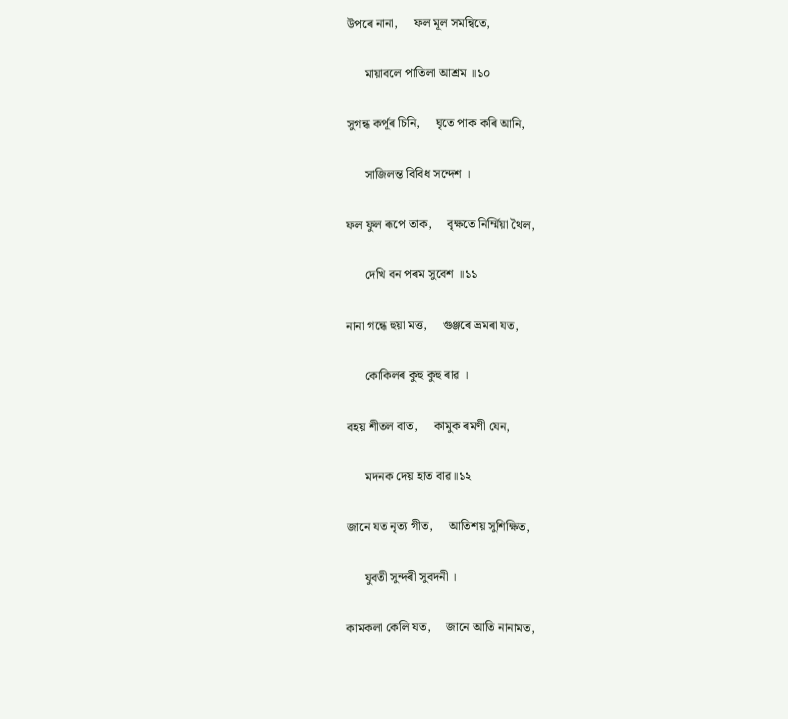উপৰে নানা,     ফল মূল সমন্বিতে,

      মায়াবলে পাতিলা আশ্ৰম ॥১০

সুগন্ধ কৰ্পূৰ চিনি,     ঘৃতে পাক কৰি আনি,

      সাজিলন্ত বিবিধ সন্দেশ ।

ফল ফুল ৰূপে তাক,     বৃক্ষতে নিৰ্ম্মিয়া থৈল,

      দেখি বন পৰম সুবেশ ॥১১

নানা গন্ধে হুয়া মত্ত,     গুঞ্জৰে ভ্ৰমৰা যত,

      কোকিলৰ কুহু কুহু ৰাৱ ।

বহয় শীতল বাত,     কামুক ৰমণী যেন,

      মদনক দেয় হাত বাৱ॥১২

জানে যত নৃত্য গীত,     আতিশয় সুশিক্ষিত,

      যুবতী সুন্দৰী সুবদনী ।

কামকলা কেলি যত,     জানে আতি নানামত,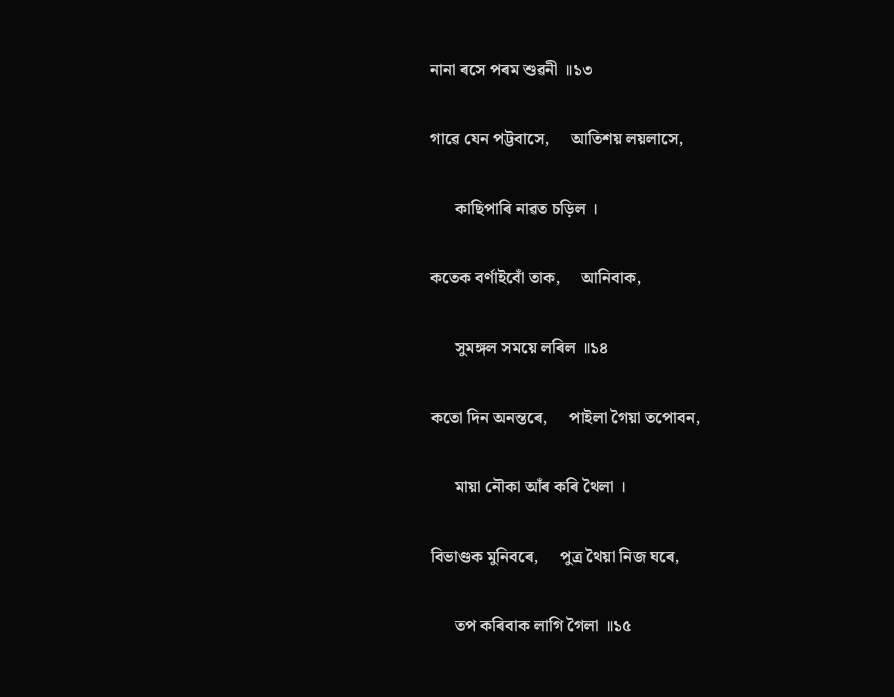নানা ৰসে পৰম শুৱনী ॥১৩

গাৱে যেন পট্টবাসে,     আতিশয় লয়লাসে,

      কাছিপাৰি নাৱত চড়িল ।

কতেক বৰ্ণাইবোঁ তাক,     আনিবাক,

      সুমঙ্গল সময়ে লৰিল ॥১৪

কতো দিন অনন্তৰে,     পাইলা গৈয়া তপোবন,

      মায়া নৌকা আঁৰ কৰি থৈলা ।

বিভাণ্ডক মুনিবৰে,     পুত্ৰ থৈয়া নিজ ঘৰে,

      তপ কৰিবাক লাগি গৈলা ॥১৫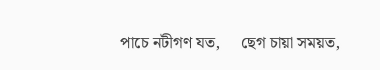পাচে নটীগণ যত,     ছেগ চায়া সময়ত,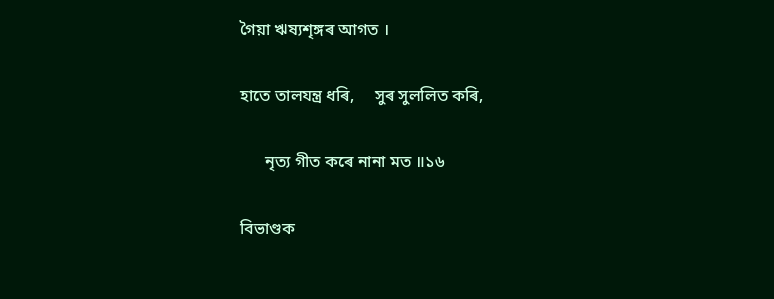গৈয়া ঋষ্যশৃঙ্গৰ আগত ।

হাতে তালযন্ত্ৰ ধৰি,     সুৰ সুললিত কৰি,

      নৃত্য গীত কৰে নানা মত ॥১৬

বিভাণ্ডক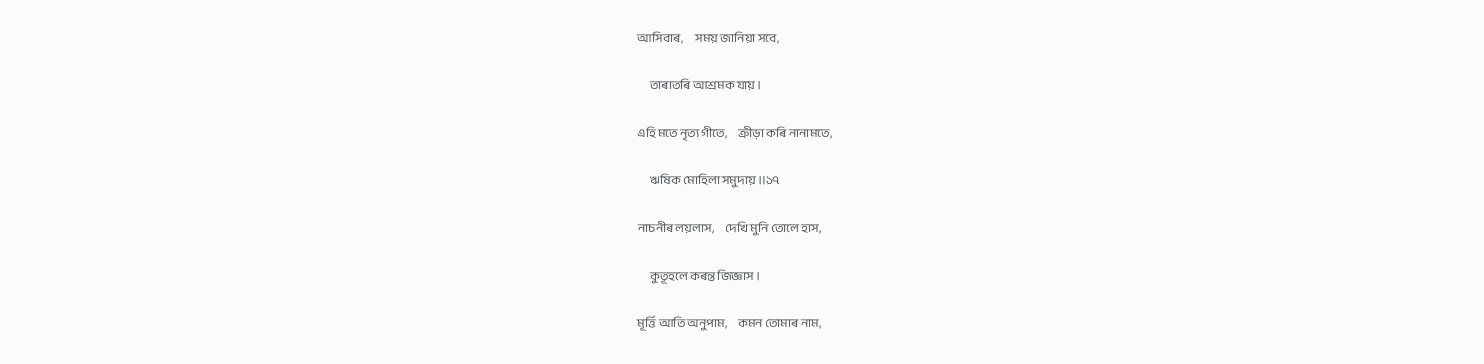আসিবাৰ,     সময় জানিয়া সবে,

      তাৰাতৰি আশ্ৰমক যায় ।

এহি মতে নৃত্য গীতে,     ক্ৰীড়া কৰি নানামতে,

      ঋষিক মোহিলা সমুদায় ॥১৭

নাচনীৰ লয়লাস,     দেখি মুনি তোলে হাস,

      কুতূহলে কৰন্ত জিজ্ঞাস ।

মূৰ্ত্তি আতি অনুপাম,     কমন তোমাৰ নাম,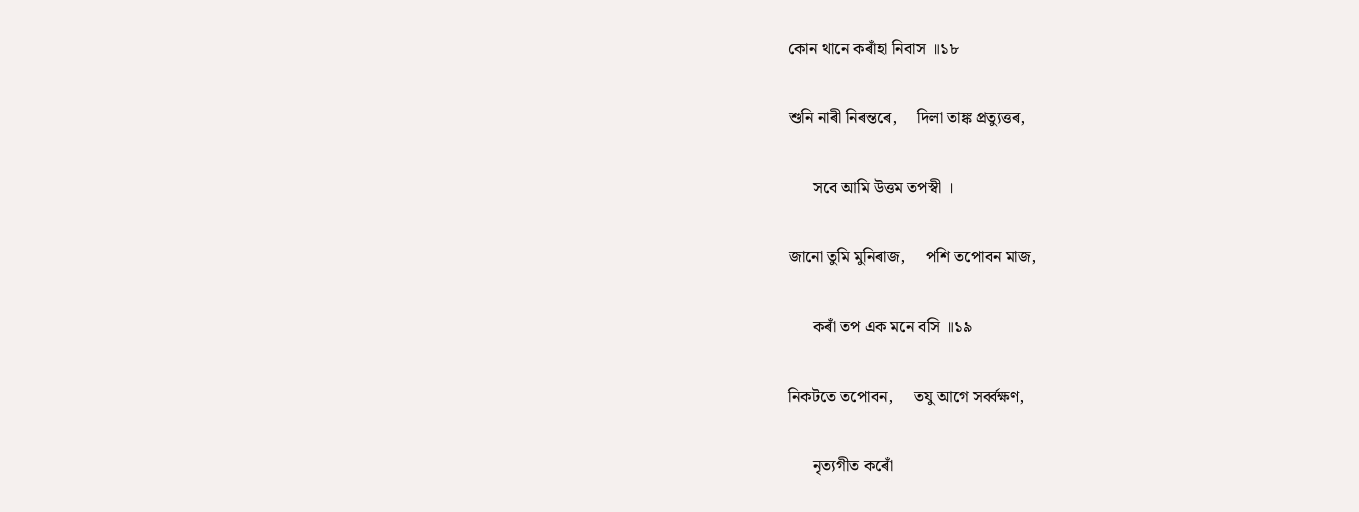কোন থানে কৰাঁহা নিবাস ॥১৮

শুনি নাৰী নিৰন্তৰে,     দিলা তাঙ্ক প্ৰত্যুত্তৰ,

      সবে আমি উত্তম তপস্বী ।

জানো তুমি মুনিৰাজ,     পশি তপোবন মাজ,

      কৰাঁ তপ এক মনে বসি ॥১৯

নিকটতে তপোবন,     তযু আগে সৰ্ব্বক্ষণ,

      নৃত্যগীত কৰোঁ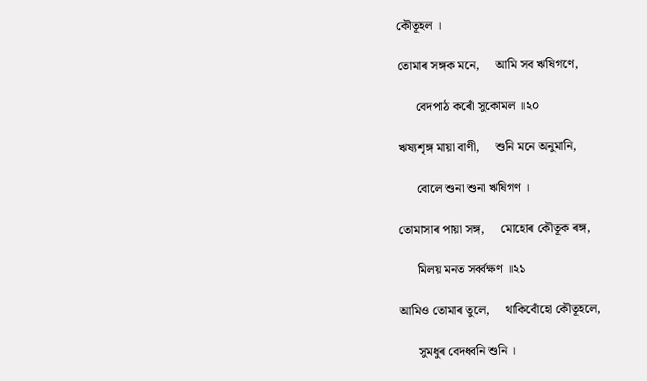কৌতূহল ।

তোমাৰ সঙ্গক মনে,     আমি সব ঋষিগণে,

      বেদপাঠ কৰোঁ সুকোমল ॥২০

ঋষ্যশৃঙ্গ মায়া বাণী,     শুনি মনে অনুমানি,

      বোলে শুনা শুনা ঋষিগণ ।

তোমাসাৰ পায়া সঙ্গ,     মোহোৰ কৌতূক ৰঙ্গ,

      মিলয় মনত সৰ্ব্বক্ষণ ॥২১

আমিও তোমাৰ তুলে,     থাকিবোঁহো কৌতূহলে,

      সুমধুৰ বেদধ্বনি শুনি ।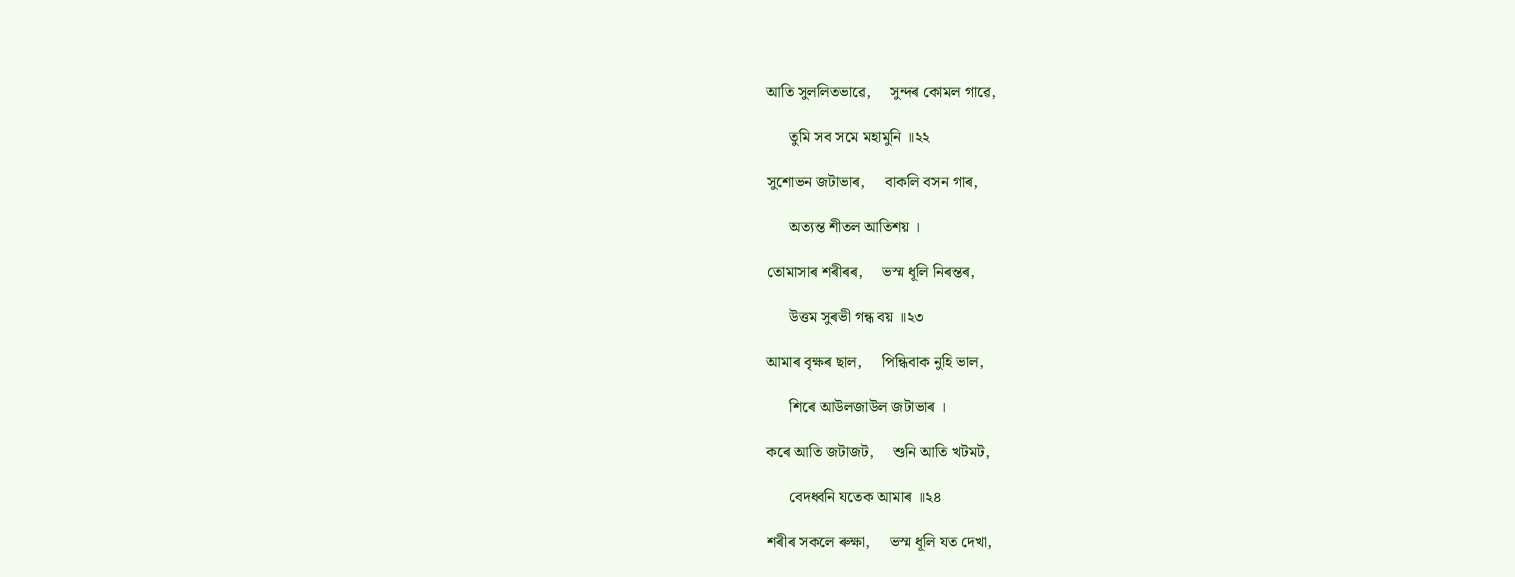আতি সুললিতভাৱে,     সুন্দৰ কোমল গাৱে,

      তুমি সব সমে মহামুনি ॥২২

সুশোভন জটাভাৰ,     বাকলি বসন গাৰ,

      অত্যন্ত শীতল আতিশয় ।

তোমাসাৰ শৰীৰৰ,     ভস্ম ধূলি নিৰন্তৰ,

      উত্তম সুৰভী গন্ধ বয় ॥২৩

আমাৰ বৃক্ষৰ ছাল,     পিন্ধিবাক নুহি ভাল,

      শিৰে আউলজাউল জটাভাৰ ।

কৰে আতি জটাজট,     শুনি আতি খটমট,

      বেদধ্বনি যতেক আমাৰ ॥২৪

শৰীৰ সকলে ৰুক্ষা,     ভস্ম ধূলি যত দেখা,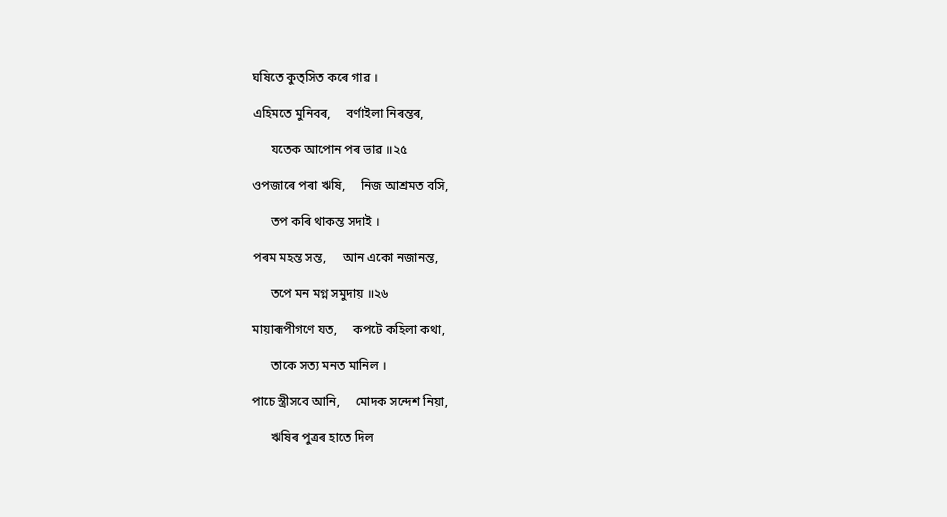ঘষিতে কুত্সিত কৰে গাৱ ।

এহিমতে মুনিবৰ,     বৰ্ণাইলা নিৰন্তৰ,

      যতেক আপোন পৰ ভাৱ ॥২৫

ওপজাৰে পৰা ঋষি,     নিজ আশ্ৰমত বসি,

      তপ কৰি থাকন্ত সদাই ।

পৰম মহন্ত সন্ত,     আন একো নজানন্ত,

      তপে মন মগ্ন সমুদায় ॥২৬

মায়াৰূপীগণে যত,     কপটে কহিলা কথা,

      তাকে সত্য মনত মানিল ।

পাচে স্ত্ৰীসবে আনি,     মোদক সন্দেশ নিয়া,

      ঋষিৰ পুত্ৰৰ হাতে দিল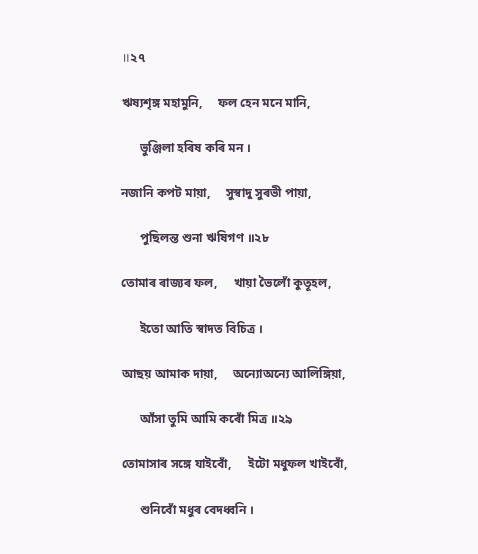॥২৭

ঋষ্যশৃঙ্গ মহামুনি,     ফল হেন মনে মানি,

      ভুঞ্জিলা হৰিষ কৰি মন ।

নজানি কপট মায়া,     সুস্বাদু সুৰভী পায়া,

      পুছিলন্ত শুনা ঋষিগণ ॥২৮

তোমাৰ ৰাজ্যৰ ফল,     খায়া ভৈলোঁ কুতূহল,

      ইতো আতি স্বাদত বিচিত্ৰ ।

আছয় আমাক দায়া,     অন্যোঅন্যে আলিঙ্গিয়া,

      আঁসা তুমি আমি কৰোঁ মিত্ৰ ॥২৯

তোমাসাৰ সঙ্গে যাইবোঁ,     ইটো মধুফল খাইবোঁ,

      শুনিবোঁ মধুৰ বেদধ্বনি ।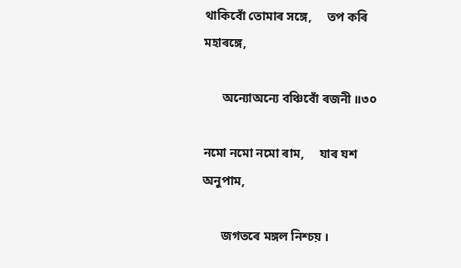থাকিবোঁ তোমাৰ সঙ্গে,     তপ কৰি মহাৰঙ্গে,

      অন্যোঅন্যে বঞ্চিবোঁ ৰজনী ॥৩০

নমো নমো নমো ৰাম,     যাৰ যশ অনুপাম,

      জগতৰে মঙ্গল নিশ্চয় ।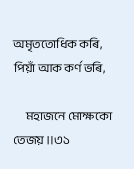অমৃততোধিক কৰি,     পিয়াঁ আক কৰ্ণ ভৰি,

      মহাজনে মোক্ষকো তেজয় ॥৩১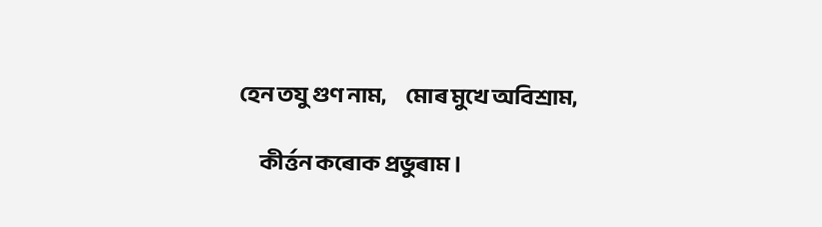হেন তযু গুণ নাম,     মোৰ মুখে অবিশ্ৰাম,

      কীৰ্ত্তন কৰোক প্ৰভুৰাম ।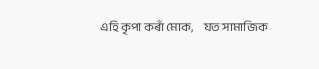এহি কৃপা কৰাঁ মোক,     যত সামাজিক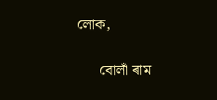লোক,

      বোলাঁ ৰাম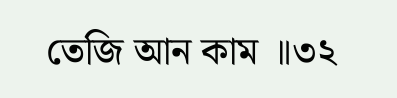তেজি আন কাম ॥৩২